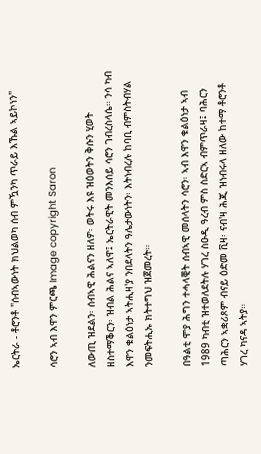ኤርትራ - ቶሮንቶ "ሰብኣውነት ክህልወካ ሰብ ምዃንካ ጥራይ እኹል ኣይኮነን"

ሳሮን ኣብ እዋን ምርጫ Image copyright Saron

ለውጢ ዝደልን፡ ሰብኣዊ ሕልናን ዘለዎ፡ ወትሩ እዩ ዝዕወትን ቅሱን ሂወት ዘስተማቕርን፡ ዝብል ሕልና ኣለዋ፤ ኤርትራዊት መንእሰይ ሳሮን ገብረስላሴ። ንሳ ካብ እዋን ቁልዕነታ ኣትሒዛ'ያ ንበደላትን ዓሌታውነትን፡ እትነብረሉ ከባቢ ብምስትብሃል ንመፍትሒኡ ክትተግህ ዝጀመረት።

በዓልቲ ሞያ ሕግን ተሓላቒት ሰብኣዊ መሰላትን ሳሮን፡ ኣብ እዋን ቁልዕነታ ኣብ 1989 ካብቲ ዝተወለደትሉ ሃገረ ስዑዲ ዓረብ ምስ ስድርኣ ብምጥራዛ፤ ባሕርን ጣሕርን ኣቋሪጾም ብናይ ዕድመ ቪዛ፡ ናብ'ዛ ሕጂ ዝነብሩላ ዘለው ከተማ ቶሮንቶ ሃገረ ካናዳ ኣትያ።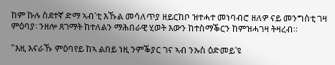ከም ኩሉ ስደተኛ ድማ ኣብ'ቲ እኹል መሳለጥያ ዘይርከቦ ዝተሓተ መነባብሮ ዘለዎ ናይ መንግስቲ ገዛ ምዕባያ፡ ንዘሎ ጸገማት ከተለልን ማሕበራዊ ሂወት እውን ከተስማቕርን ከምዝሓገዛ ትዛረብ።

"እዚ እናራኹ ምዕባየይ ከኣ ልበይ ነዚ ንምቕያር ገና ኣብ ንኡስ ዕድመይ'ዩ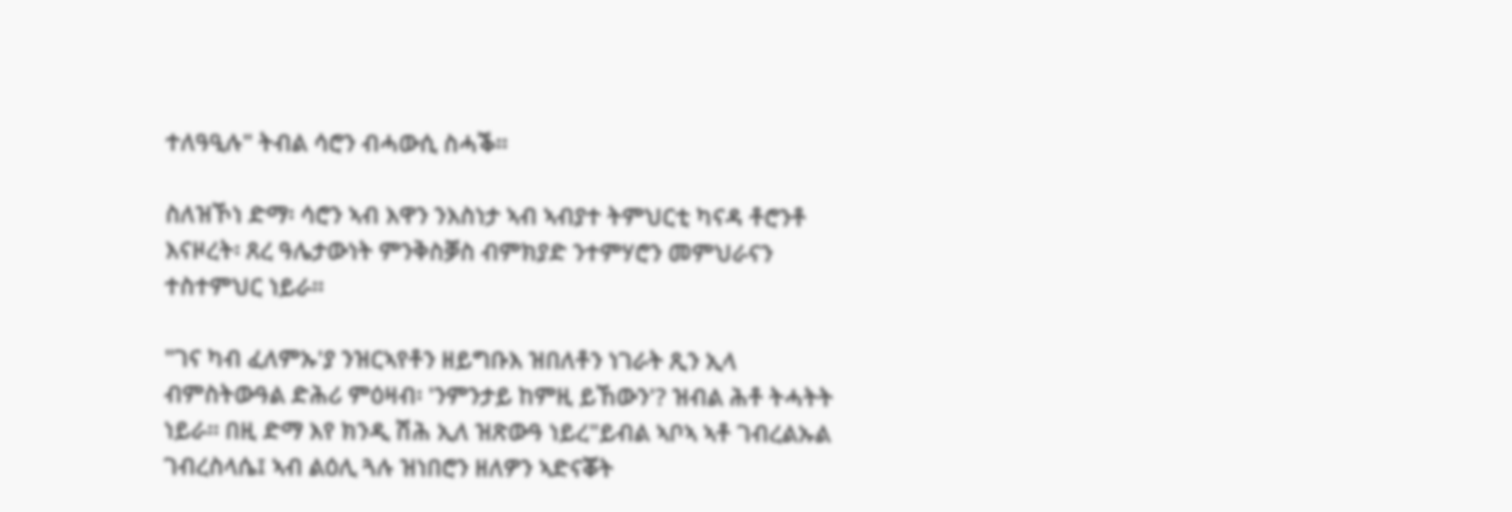ተለዓዒሉ" ትብል ሳሮን ብሓውሲ ስሓቕ።

ስለዝኾነ ድማ፡ ሳሮን ኣብ እዋን ንእስነታ ኣብ ኣብያተ ትምህርቲ ካናዳ ቶሮንቶ እናዞረት፡ ጸረ ዓሌታውነት ምንቅስቓስ ብምክያድ ንተምሃሮን መምህራናን ተስተምህር ነይራ።

"ገና ካብ ፈለምኡ'ያ ንዝርኣየቶን ዘይግቡእ ዝበለቶን ነገራት ጺን ኢላ ብምስትውዓል ድሕሪ ምዕዛብ፡ 'ንምንታይ ከምዚ ይኸውን'? ዝብል ሕቶ ትሓትት ነይራ። በዚ ድማ እየ ክንዲ ሽሕ ኢለ ዝጽውዓ ነይረ"ይብል ኣቦኣ ኣቶ ገብረልኡል ገብረስላሴ፤ ኣብ ልዕሊ ጓሉ ዝነበሮን ዘለዎን ኣድናቖት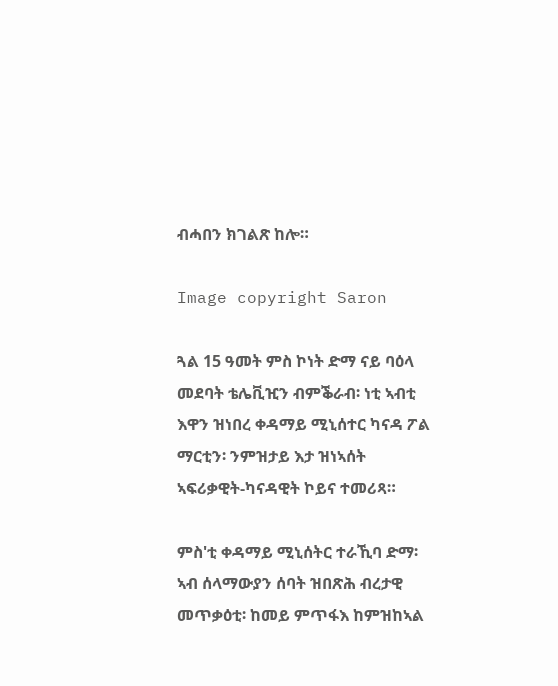ብሓበን ክገልጽ ከሎ።

Image copyright Saron

ጓል 15 ዓመት ምስ ኮነት ድማ ናይ ባዕላ መደባት ቴሌቪዢን ብምቕራብ፡ ነቲ ኣብቲ እዋን ዝነበረ ቀዳማይ ሚኒሰተር ካናዳ ፖል ማርቲን፡ ንምዝታይ እታ ዝነኣሰት ኣፍሪቃዊት-ካናዳዊት ኮይና ተመሪጻ።

ምስ'ቲ ቀዳማይ ሚኒሰትር ተራኺባ ድማ፡ ኣብ ሰላማውያን ሰባት ዝበጽሕ ብረታዊ መጥቃዕቲ፡ ከመይ ምጥፋእ ከምዝከኣል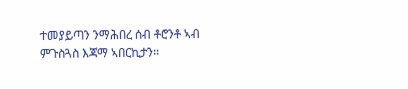ተመያይጣን ንማሕበረ ሰብ ቶሮንቶ ኣብ ምጉስጓስ እጃማ ኣበርኪታን።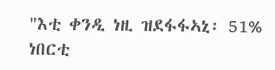"እቲ ቀንዲ ነዚ ዝደፋፋኣኒ፡ 51% ነበርቲ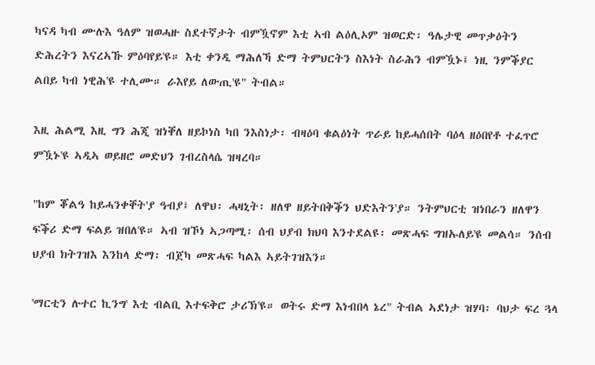ካናዳ ካብ ሙሉእ ዓለም ዝወሓዙ ስደተኛታት ብምዃኖም እቲ ኣብ ልዕሊኦም ዝወርድ፡ ዓሌታዊ መጥቃዕትን ድሕረትን እናረኣኹ ምዕባየይ'ዩ። እቲ ቀንዲ ማሕለኻ ድማ ትምህርትን ስእነት ስራሕን ብምዃኑ፤ ነዚ ንምቕያር ልበይ ካብ ነዊሕ'ዩ ተሊሙ። ራእየይ ለውጢ'ዩ" ትብል።

እዚ ሕልሚ እዚ ግን ሕጂ ዝነቐለ ዘይኮነስ ካበ ንእስነታ፡ ብዛዕባ ቁልዕነት ጥራይ ከይሓሰበት ባዕላ ዘዕበየቶ ተፈጥሮ ምዃኑ'ዩ ኣዲኣ ወይዘሮ መድህን ገብረስላሴ ዝዛረባ።

"ከም ቖልዓ ከይሓንቀቐት'ያ ዓብያ፤ ለዋህ፡ ሓዛኒት፡ ዘለዋ ዘይትበቅቕን ህድእትን'ያ። ንትምህርቲ ዝነበራን ዘለዋን ፍቕሪ ድማ ፍልይ ዝበለ'ዩ። ኣብ ዝኾነ ኣጋጣሚ፡ ሰብ ህያብ ክህባ እንተደልዩ፡ መጽሓፍ ግዝኡለይ'ዩ መልሳ። ንሰብ ህያብ ክትገዝእ እንከላ ድማ፡ ብጀካ መጽሓፍ ካልእ ኣይትገዝእን።

'ማርቲን ሉተር ኪንግ' እቲ ብልቢ እተፍቅሮ ታሪኽ'ዩ። ወትሩ ድማ እነብበላ ኔረ" ትብል ኣደነታ ዝሃባ፡ ባህታ ፍረ ጓላ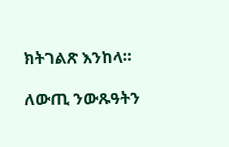ክትገልጽ እንከላ።

ለውጢ ንውጹዓትን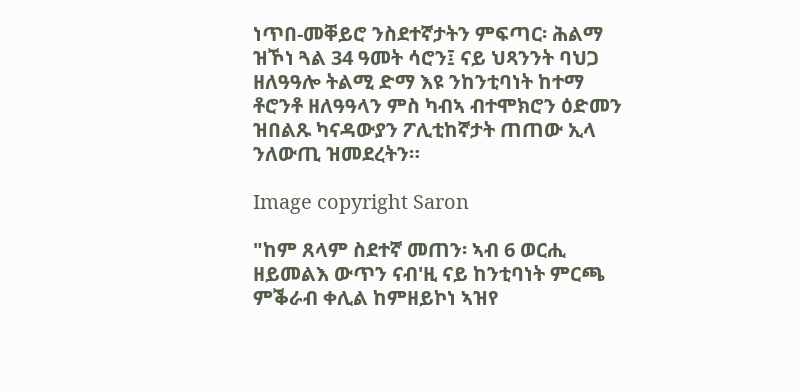ነጥበ-መቐይሮ ንስደተኛታትን ምፍጣር፡ ሕልማ ዝኾነ ጓል 34 ዓመት ሳሮን፤ ናይ ህጻንንት ባህጋ ዘለዓዓሎ ትልሚ ድማ እዩ ንከንቲባነት ከተማ ቶሮንቶ ዘለዓዓላን ምስ ካብኣ ብተሞክሮን ዕድመን ዝበልጹ ካናዳውያን ፖሊቲከኛታት ጠጠው ኢላ ንለውጢ ዝመደረትን።

Image copyright Saron

"ከም ጸላም ስደተኛ መጠን፡ ኣብ 6 ወርሒ ዘይመልእ ውጥን ናብ'ዚ ናይ ከንቲባነት ምርጫ ምቕራብ ቀሊል ከምዘይኮነ ኣዝየ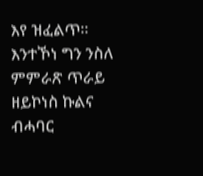እየ ዝፈልጥ። እንተኾነ ግን ንስለ ምምራጽ ጥራይ ዘይኮነስ ኩልና ብሓባር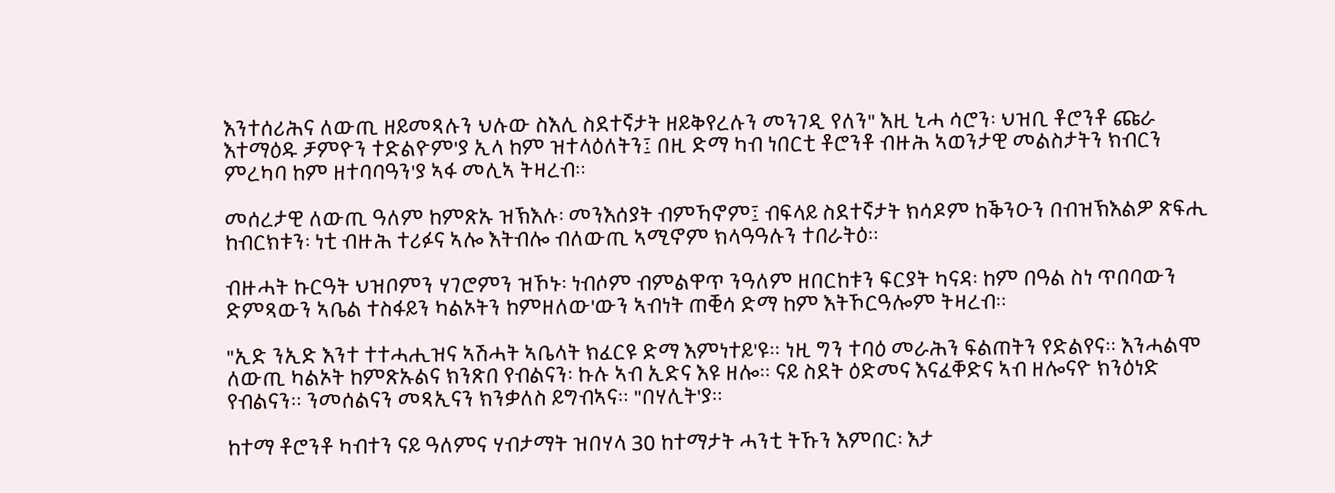እንተሰሪሕና ለውጢ ዘይመጻሉን ህሉው ስእሊ ስደተኛታት ዘይቅየረሉን መንገዲ የለን" እዚ ኒሓ ሳሮን፡ ህዝቢ ቶሮንቶ ጩራ እተማዕዱ ቻምዮን ተድልዮም'ያ ኢላ ከም ዝተላዕለትን፤ በዚ ድማ ካብ ነበርቲ ቶሮንቶ ብዙሕ ኣወንታዊ መልስታትን ክብርን ምረካባ ከም ዘተባባዓን'ያ ኣፋ መሊኣ ትዛረብ።

መሰረታዊ ለውጢ ዓለም ከምጽኡ ዝኽእሉ፡ መንእሰያት ብምኻኖም፤ ብፍላይ ስደተኛታት ክሳዶም ከቕንዑን በብዝኽእልዎ ጽፍሒ ከብርክቱን፡ ነቲ ብዙሕ ተሪፉና ኣሎ እትብሎ ብለውጢ ኣሚኖም ክላዓዓሉን ተበራትዕ።

ብዙሓት ኩርዓት ህዝቦምን ሃገሮምን ዝኾኑ፡ ነብሶም ብምልዋጥ ንዓለም ዘበርከቱን ፍርያት ካናዳ፡ ከም በዓል ስነ ጥበባውን ድምጻውን ኣቤል ተስፋይን ካልኦትን ከምዘለው'ውን ኣብነት ጠቒሳ ድማ ከም እትኾርዓሎም ትዛረብ።

"ኢድ ንኢድ እንተ ተተሓሒዝና ኣሽሓት ኣቤላት ክፈርዩ ድማ እምነተይ'ዩ። ነዚ ግን ተባዕ መራሕን ፍልጠትን የድልየና። እንሓልሞ ለውጢ ካልኦት ከምጽኡልና ክንጽበ የብልናን፡ ኩሉ ኣብ ኢድና እዩ ዘሎ። ናይ ስደት ዕድመና እናፈቐድና ኣብ ዘሎናዮ ክንዕነድ የብልናን። ንመሰልናን መጻኢናን ክንቃለስ ይግብኣና። "በሃሊት'ያ።

ከተማ ቶሮንቶ ካብተን ናይ ዓለምና ሃብታማት ዝበሃላ 30 ከተማታት ሓንቲ ትኹን እምበር፡ እታ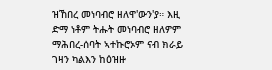ዝኸበረ መነባብሮ ዘለዋ'ውን'ያ። እዚ ድማ ነቶም ትሑት መነባብሮ ዘለዎም ማሕበረ-ሰባት ኣተኩሮኦም ናብ ክራይ ገዛን ካልእን ከዕዝዙ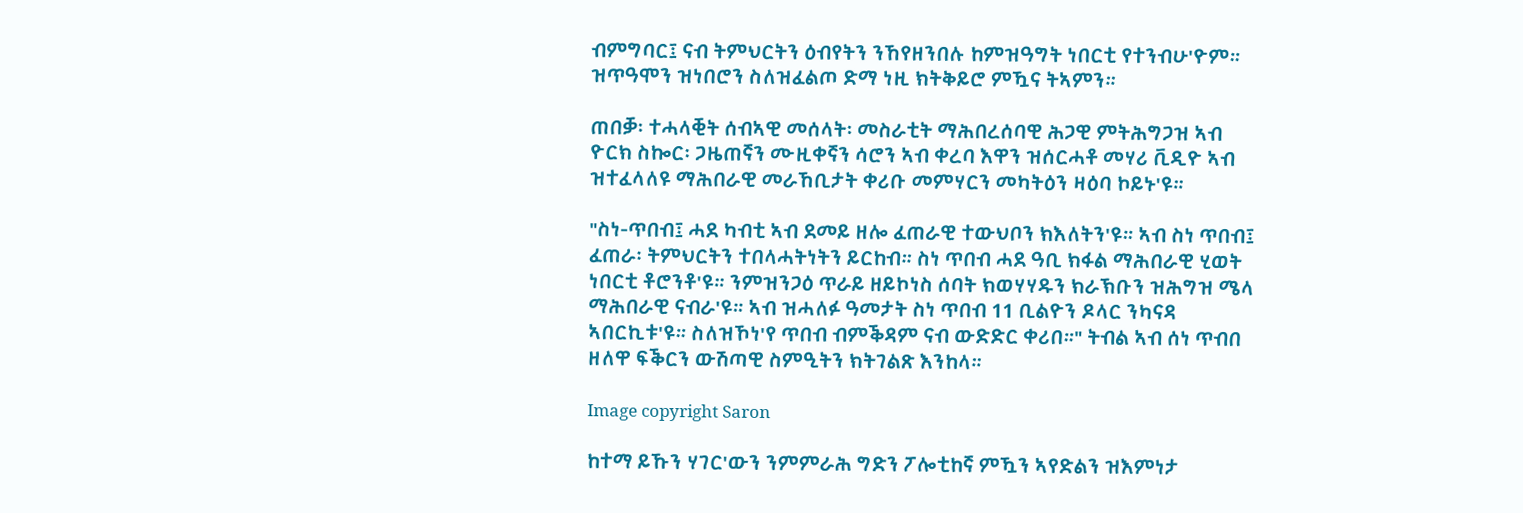ብምግባር፤ ናብ ትምህርትን ዕብየትን ንኸየዘንበሉ ከምዝዓግት ነበርቲ የተንብሁ'ዮም። ዝጥዓሞን ዝነበሮን ስለዝፈልጦ ድማ ነዚ ክትቅይሮ ምዃና ትኣምን።

ጠበቓ፡ ተሓላቒት ሰብኣዊ መሰላት፡ መስራቲት ማሕበረሰባዊ ሕጋዊ ምትሕግጋዝ ኣብ ዮርክ ስኰር፡ ጋዜጠኛን ሙዚቀኛን ሳሮን ኣብ ቀረባ እዋን ዝሰርሓቶ መሃሪ ቪዲዮ ኣብ ዝተፈላለዩ ማሕበራዊ መራኸቢታት ቀሪቡ መምሃርን መካትዕን ዛዕባ ኮይኑ'ዩ።

"ስነ-ጥበብ፤ ሓደ ካብቲ ኣብ ደመይ ዘሎ ፈጠራዊ ተውህቦን ክእለትን'ዩ። ኣብ ስነ ጥበብ፤ ፈጠራ፡ ትምህርትን ተበላሓትነትን ይርከብ። ስነ ጥበብ ሓደ ዓቢ ክፋል ማሕበራዊ ሂወት ነበርቲ ቶሮንቶ'ዩ። ንምዝንጋዕ ጥራይ ዘይኮነስ ሰባት ክወሃሃዱን ክራኽቡን ዝሕግዝ ሜላ ማሕበራዊ ናብራ'ዩ። ኣብ ዝሓለፉ ዓመታት ስነ ጥበብ 11 ቢልዮን ዶላር ንካናዳ ኣበርኪቱ'ዩ። ስለዝኾነ'የ ጥበብ ብምቕዳም ናብ ውድድር ቀሪበ።" ትብል ኣብ ሰነ ጥብበ ዘለዋ ፍቕርን ውሽጣዊ ስምዒትን ክትገልጽ እንከላ።

Image copyright Saron

ከተማ ይኹን ሃገር'ውን ንምምራሕ ግድን ፖሎቲከኛ ምዃን ኣየድልን ዝእምነታ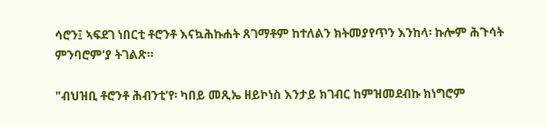ሳሮን፤ ኣፍደገ ነበርቲ ቶሮንቶ እናኳሕኩሐት ጸገማቶም ከተለልን ክትመያየጥን እንከላ፡ ኩሎም ሕጉሳት ምንባሮም'ያ ትገልጽ።

"ብህዝቢ ቶሮንቶ ሕብንቲ'የ፡ ካበይ መጺኤ ዘይኮነስ እንታይ ክገብር ከምዝመደብኩ ክነግሮም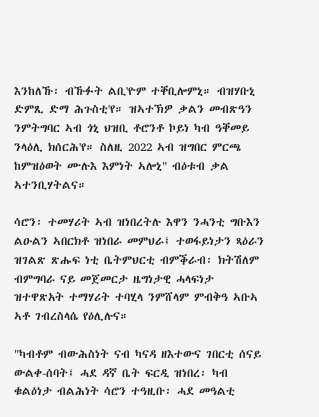እንከለኹ፡ ብኹፉት ልቢ'ዮም ተቐቢሎምኒ። ብዝሃቡኒ ድምጺ ድማ ሕጉስቲ'የ። ዝኣተኽዎ ቃልን መብጽዓን ንምትግባር ኣብ ጎኒ ህዝቢ ቶሮንቶ ኮይነ ካብ ዓቐመይ ንላዕሊ ክሰርሕ'የ። ስለዚ 2022 ኣብ ዝግበር ምርጫ ከምዝዕወት ሙሉእ እምነት ኣሎኒ" ብዕቱብ ቃል ኣተንቢሃትልና።

ሳሮን፡ ተመሃሪት ኣብ ዝነበረትሉ እዋን ንሓንቲ ግቡእን ልዑልን ኣበርክቶ ዝነበራ መምህራ፤ ተወፋይነታን ጻዕራን ዝገልጽ ጽሑፍ ነቲ ቤትምህርቲ ብምቕራብ፡ ክትሽለም ብምግባራ ናይ መጀመርታ ዜግነታዊ ሓላፍነታ ዝተዋጽአት ተማሃሪት ተባሂላ ንምሸላም ምብቅዓ ኣቡኣ ኣቶ ገብረስላሴ የዕሊሉና።

"ካብቶም ብውሕስነት ናብ ካናዳ ዘእተውና ገበርቲ ሰናይ ውልቀ-ሰባት፤ ሓደ ዳኛ ቤት ፍርዲ ዝነበረ፡ ካብ ቁልዕነታ ብልሕነት ሳሮን ተዓዚቡ፡ ሓደ መዓልቲ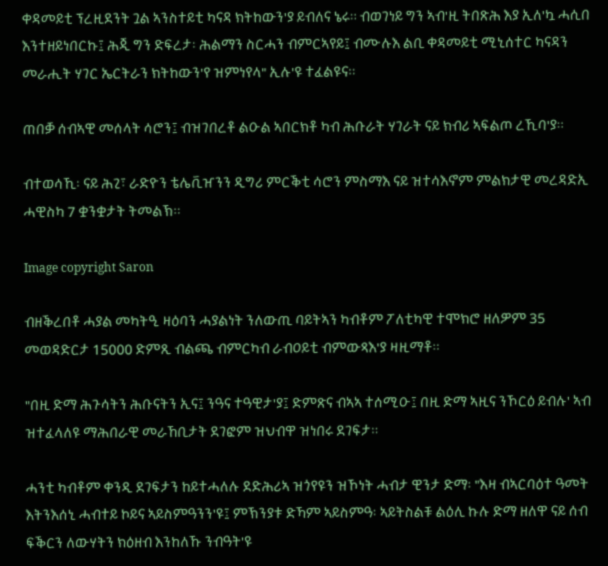ቀዳመይቲ ፕረዚደንት ጓል ኣንስተይቲ ካናዳ ክትከውን'ያ ይብለና ኔሩ። ብወገነይ ግን ኣብ'ዚ ትበጽሕ እያ ኢለ'ኳ ሓሲበ እንተዘይነበርኩ፤ ሕጂ ግን ድፍረታ፡ ሕልማን ስርሓን ብምርኣየይ፤ ብሙሉእ ልቢ ቀዳመይቲ ሚኒሰተር ካናዳን መራሒት ሃገር ኤርትራን ክትከውን'የ ዝምነየላ" ኢሉ'ዩ ተፈልዩና።

ጠበቓ ሰብኣዊ መሰላት ሳሮን፤ ብዝገበረቶ ልዑል ኣበርክቶ ካብ ሕቡራት ሃገራት ናይ ክብሪ ኣፍልጦ ረኺባ'ያ።

ብተወሳኺ፡ ናይ ሕጊ፣ ራድዮን ቴሌቪዠንን ዲግሪ ምርቕቲ ሳሮን ምስማእ ናይ ዝተሳእኖም ምልክታዊ መረዳድኢ ሓዊስካ 7 ቋንቋታት ትመልኽ።

Image copyright Saron

ብዘቕረበቶ ሓያል መካትዒ ዛዕባን ሓያልነት ንለውጢ ባይትኣን ካብቶም ፖለቲካዊ ተሞክሮ ዘለዎም 35 መወዳድርታ 15000 ድምጺ ብልጫ ብምርካብ ራብዐይቲ ብምውጻእ'ያ ዛዚማቶ።

"በዚ ድማ ሕጉሳትን ሕቡናትን ኢና፤ ንዓና ተዓዊታ'ያ፤ ድምጽና ብኣኣ ተሰሚዑ፤ በዚ ድማ ኣዚና ንኾርዕ ይብሉ' ኣብ ዝተፈላለዩ ማሕበራዊ መራኸቢታት ደገፎም ዝህብዋ ዝነበሩ ደገፍታ።

ሓንቲ ካብቶም ቀንዲ ደገፍታን ከይተሓለሉ ደድሕሪኣ ዝጎየዩን ዝኾነት ሓብታ ዊንታ ድማ፡ "እዛ ብኣርባዕተ ዓመት እትንእሰኒ ሓብተይ ኮይና ኣይስምዓንን'ዩ፤ ምኽንያቱ ድኻም ኣይስምዓ፡ ኣይትስልቹ ልዕሊ ኩሉ ድማ ዘለዋ ናይ ሰብ ፍቕርን ለውሃትን ክዕዘብ እንከለኹ ንብዓት'ዩ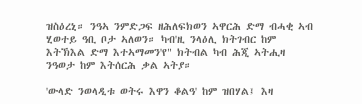ዝስዕረኒ። ንዓኣ ንምድጋፍ ዘሕለፍክወን ኣዋርሕ ድማ ብሓቂ ኣብ ሂወተይ ዓቢ ቦታ ኣለወን። ካብ'ዚ ንላዕሊ ክትገብር ከም እትኽእል ድማ እተኣማመን'የ" ክትብል ካብ ሕጂ ኣትሒዛ ንዓወታ ከም እትሰርሕ ቃል ኣትያ።

'ውላድ ንወላዲቱ ወትሩ እዋን ቆልዓ' ከም ዝበሃል፤ እዛ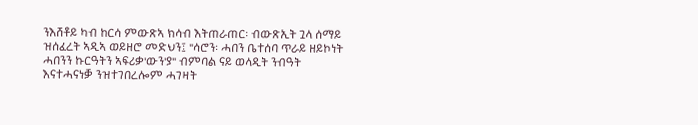ንእሸቶይ ካብ ከርሳ ምውጽኣ ክሳብ እትጠራጠር፡ ብውጽኢት ጓላ ሰማይ ዝሰፈረት ኣዲኣ ወይዘሮ መድህን፤ "ሳሮን፡ ሓበን ቤተሰባ ጥራይ ዘይኮነት ሓበንን ኩርዓትን ኣፍሪቃ'ውን'ያ" ብምባል ናይ ወላዲት ንብዓት እናተሓናነቓ ንዝተገበረሎም ሓገዛት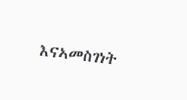እናኣመስገነት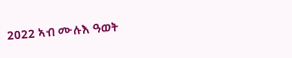2022 ኣብ ሙሉእ ዓወት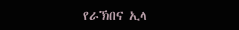የራኽበና ኢላ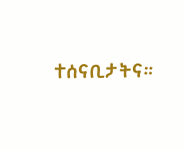ተሰናቢታትና።